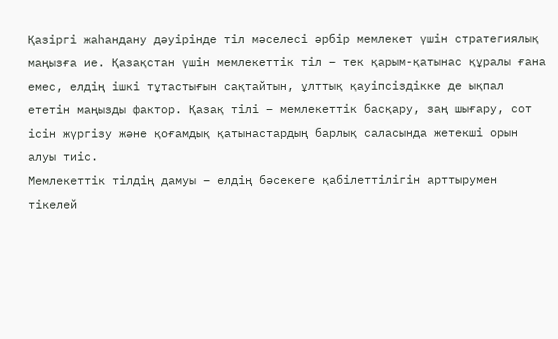Қазіргі жаһандану дәуірінде тіл мәселесі әрбір мемлекет үшін стратегиялық маңызға ие. Қазақстан үшін мемлекеттік тіл – тек қарым-қатынас құралы ғана емес, елдің ішкі тұтастығын сақтайтын, ұлттық қауіпсіздікке де ықпал ететін маңызды фактор. Қазақ тілі – мемлекеттік басқару, заң шығару, сот ісін жүргізу және қоғамдық қатынастардың барлық саласында жетекші орын алуы тиіс.
Мемлекеттік тілдің дамуы – елдің бәсекеге қабілеттілігін арттырумен тікелей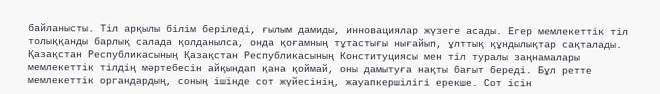байланысты. Тіл арқылы білім беріледі, ғылым дамиды, инновациялар жүзеге асады. Егер мемлекеттік тіл толыққанды барлық салада қолданылса, онда қоғамның тұтастығы нығайып, ұлттық құндылықтар сақталады.
Қазақстан Республикасының Қазақстан Республикасының Конституциясы мен тіл туралы заңнамалары мемлекеттік тілдің мәртебесін айқындап қана қоймай, оны дамытуға нақты бағыт береді. Бұл ретте мемлекеттік органдардың, соның ішінде сот жүйесінің, жауапкершілігі ерекше. Сот ісін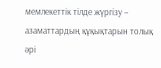мемлекеттік тілде жүргізу – азаматтардың құқықтарын толық әрі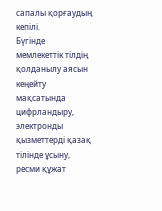сапалы қорғаудың кепілі.
Бүгінде мемлекеттік тілдің қолданылу аясын кеңейту мақсатында цифрландыру, электронды қызметтерді қазақ тілінде ұсыну, ресми құжат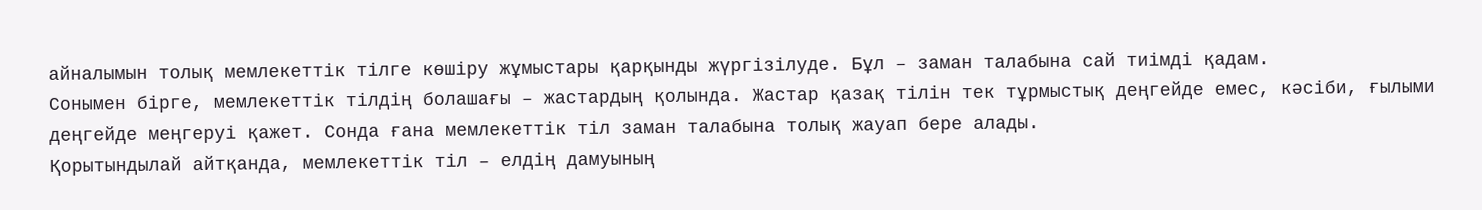айналымын толық мемлекеттік тілге көшіру жұмыстары қарқынды жүргізілуде. Бұл – заман талабына сай тиімді қадам.
Сонымен бірге, мемлекеттік тілдің болашағы – жастардың қолында. Жастар қазақ тілін тек тұрмыстық деңгейде емес, кәсіби, ғылыми деңгейде меңгеруі қажет. Сонда ғана мемлекеттік тіл заман талабына толық жауап бере алады.
Қорытындылай айтқанда, мемлекеттік тіл – елдің дамуының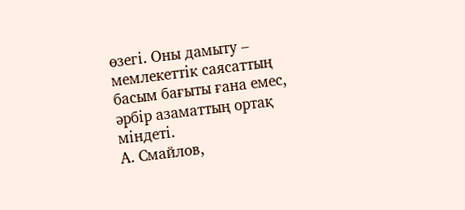өзегі. Оны дамыту – мемлекеттік саясаттың басым бағыты ғана емес, әрбір азаматтың ортақ міндеті.
А. Смайлов,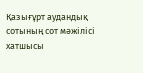Қазығұрт аудандық сотының сот мәжілісі хатшысы